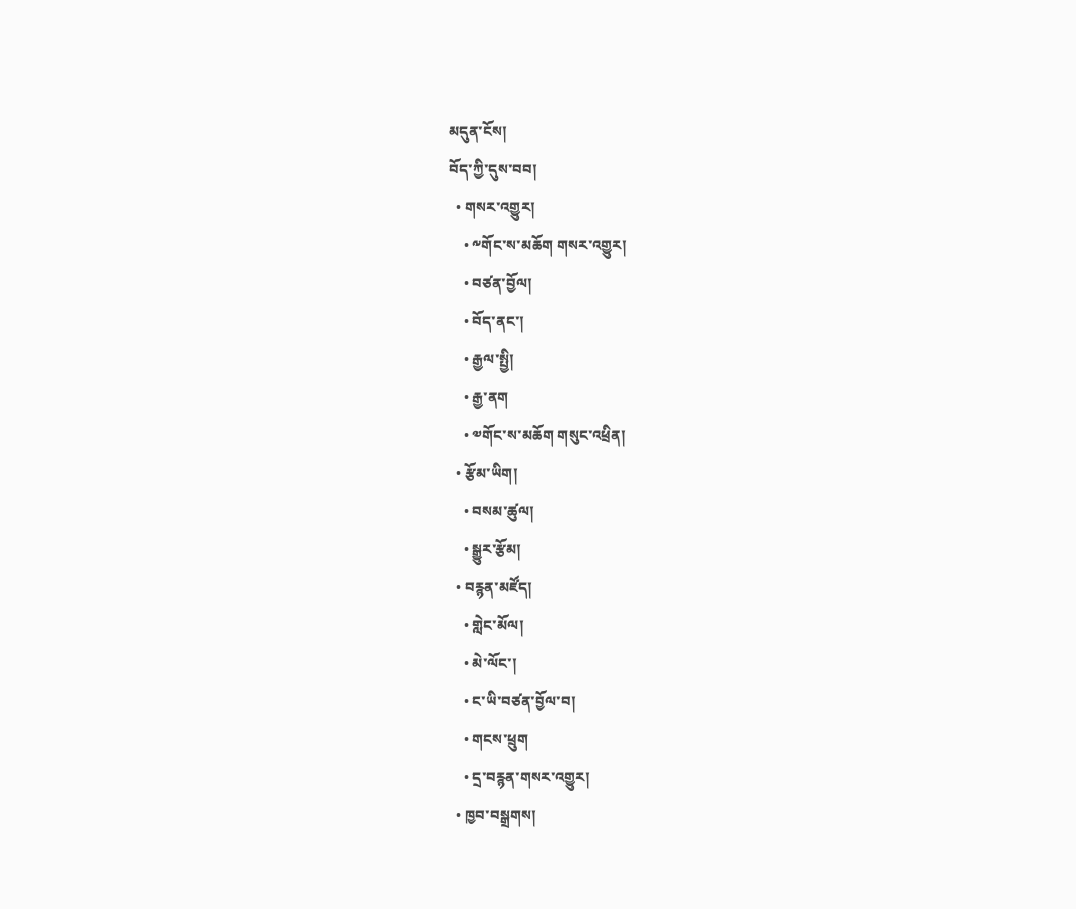མདུན་ངོས།
བོད་ཀྱི་དུས་བབ།
  • གསར་འགྱུར།
    • ༸གོང་ས་མཆོག གསར་འགྱུར།
    • བཙན་བྱོལ།
    • བོད་ནང་།
    • རྒྱལ་སྤྱི།
    • རྒྱ་ནག
    • ༧གོང་ས་མཆོག གསུང་འཕྲིན།
  • རྩོམ་ཡིག།
    • བསམ་ཚུལ།
    • སྒྱུར་རྩོམ།
  • བརྙན་མཛོད།
    • གླེང་མོལ།
    • མེ་ལོང་།
    • ང་ཡི་བཙན་བྱོལ་བ།
    • གངས་ཕྲུག
    • དྲ་བརྙན་གསར་འགྱུར།
  • ཁྱབ་བསྒྲགས།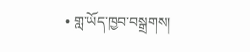• གླ་ཡོད་ཁྱབ་བསྒྲགས།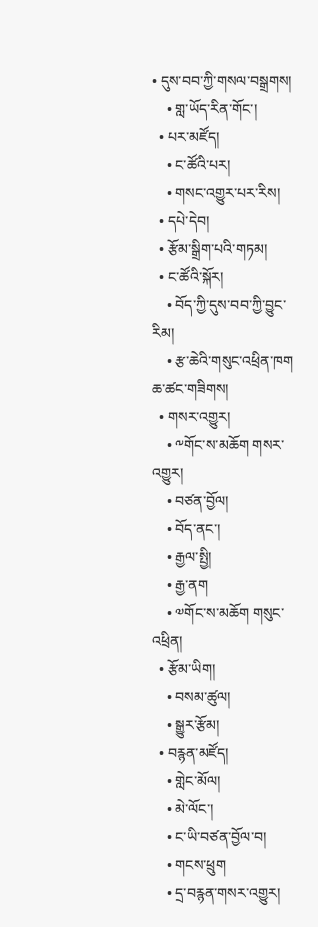• དུས་བབ་ཀྱི་གསལ་བསྒྲགས།
    • གླ་ཡོད་རིན་གོང་།
  • པར་མཛོད།
    • ང་ཚོའི་པར།
    • གསང་འགྱུར་པར་རིས།
  • དཔེ་དེབ།
  • རྩོམ་སྒྲིག་པའི་གཏམ།
  • ང་ཚོའི་སྐོར།
    • བོད་ཀྱི་དུས་བབ་ཀྱི་བྱུང་རིམ།
    • རྩ་ཆེའི་གསུང་འཕྲིན་ཁག
ཆ་ཚང་གཟིགས།
  • གསར་འགྱུར།
    • ༸གོང་ས་མཆོག གསར་འགྱུར།
    • བཙན་བྱོལ།
    • བོད་ནང་།
    • རྒྱལ་སྤྱི།
    • རྒྱ་ནག
    • ༧གོང་ས་མཆོག གསུང་འཕྲིན།
  • རྩོམ་ཡིག།
    • བསམ་ཚུལ།
    • སྒྱུར་རྩོམ།
  • བརྙན་མཛོད།
    • གླེང་མོལ།
    • མེ་ལོང་།
    • ང་ཡི་བཙན་བྱོལ་བ།
    • གངས་ཕྲུག
    • དྲ་བརྙན་གསར་འགྱུར།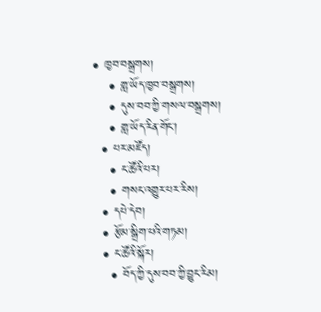• ཁྱབ་བསྒྲགས།
    • གླ་ཡོད་ཁྱབ་བསྒྲགས།
    • དུས་བབ་ཀྱི་གསལ་བསྒྲགས།
    • གླ་ཡོད་རིན་གོང་།
  • པར་མཛོད།
    • ང་ཚོའི་པར།
    • གསང་འགྱུར་པར་རིས།
  • དཔེ་དེབ།
  • རྩོམ་སྒྲིག་པའི་གཏམ།
  • ང་ཚོའི་སྐོར།
    • བོད་ཀྱི་དུས་བབ་ཀྱི་བྱུང་རིམ།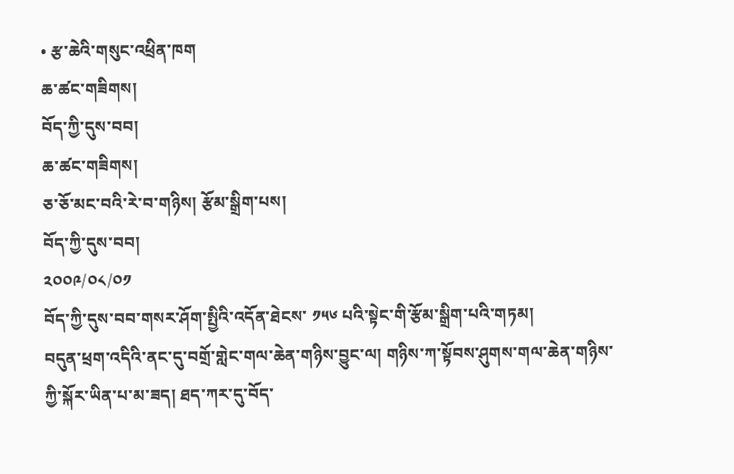• རྩ་ཆེའི་གསུང་འཕྲིན་ཁག
ཆ་ཚང་གཟིགས།
བོད་ཀྱི་དུས་བབ།
ཆ་ཚང་གཟིགས།
ཅ་ཅོ་མང་བའི་རེ་བ་གཉིས། རྩོམ་སྒྲིག་པས།
བོད་ཀྱི་དུས་བབ།
༢༠༠༩/༠༨/༠༡
བོད་ཀྱི་དུས་བབ་གསར་ཤོག་སྤྱིའི་འདོན་ཐེངས་ ༡༥༦ པའི་སྟེང་གི་རྩོམ་སྒྲིག་པའི་གཏམ།
བདུན་ཕྲག་འདིའི་ནང་དུ་བགྲོ་གླེང་གལ་ཆེན་གཉིས་བྱུང་ལ། གཉིས་ཀ་སྟོབས་ཤུགས་གལ་ཆེན་གཉིས་ཀྱི་སྐོར་ཡིན་པ་མ་ཟད། ཐད་ཀར་དུ་བོད་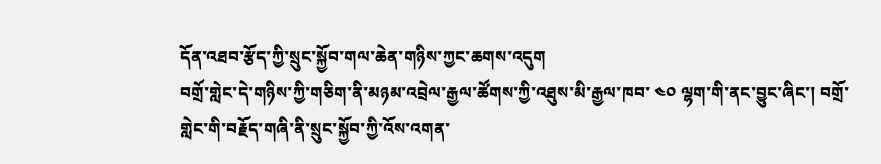དོན་འཐབ་རྩོད་ཀྱི་སྲུང་སྐྱོབ་གལ་ཆེན་གཉིས་ཀྱང་ཆགས་འདུག
བགྲོ་གླེང་དེ་གཉིས་ཀྱི་གཅིག་ནི་མཉམ་འབྲེལ་རྒྱལ་ཚོགས་ཀྱི་འཐུས་མི་རྒྱལ་ཁབ་ ༤༠ ལྷག་གི་ནང་བྱུང་ཞིང་། བགྲོ་གླེང་གི་བརྗོད་གཞི་ནི་སྲུང་སྐྱོབ་ཀྱི་འོས་འགན་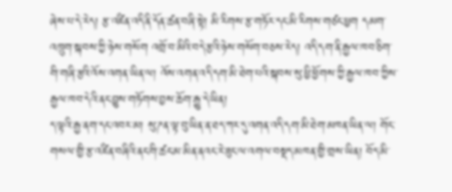ཞེས་པ་དེ་རེད། རྩ་འཛིན་འདི་ནི་དོན་ཚན་བཞི་སྟེ། མི་རིགས་རྩ་གཏོར་དང་མི་རིགས་གཙང་ཕྱག དམག་འཁྲུག་སྐབས་ཀྱི་ཉེས་གསོག འགྲོ་བ་མིའི་བདེ་རྩའི་ཉེས་གསོག་བཅས་རེད། འདི་དག་ནི་རྒྱལ་ཁབ་ཅིག་གི་གཞི་རྩའི་འོས་འགན་ཡིན་ལ། འོས་འགན་འདི་དག་མི་ཐེག་པའི་སྐབས་སུ་ཕྱི་ཕྱོགས་ཀྱི་རྒྱལ་ཁབ་ཀྱིས་རྒྱལ་ཁབ་དེའི་ནང་བྱུས་གཏོགས་བྱས་ཆོག་རྒྱུ་དེ་ཡིན།
ད་ལྟའི་རྒྱ་ནག་དང་འབར་མ། སུ་ཌན་ལྟ་བུ་ཡིན་ན་ཐད་ཀར་དུ་འགན་འདི་དག་མི་ཐེག་མཁན་ཡིན་ལ། གོང་གསལ་གྱི་རྩ་འཛིན་བཞིའི་ནང་གི་ཚང་མ་མིན་ནའང་རེ་ཟུང་ལ་འགལ་བསྡད་མཁན་གྱི་གྲས་ཡིན། བོད་མི་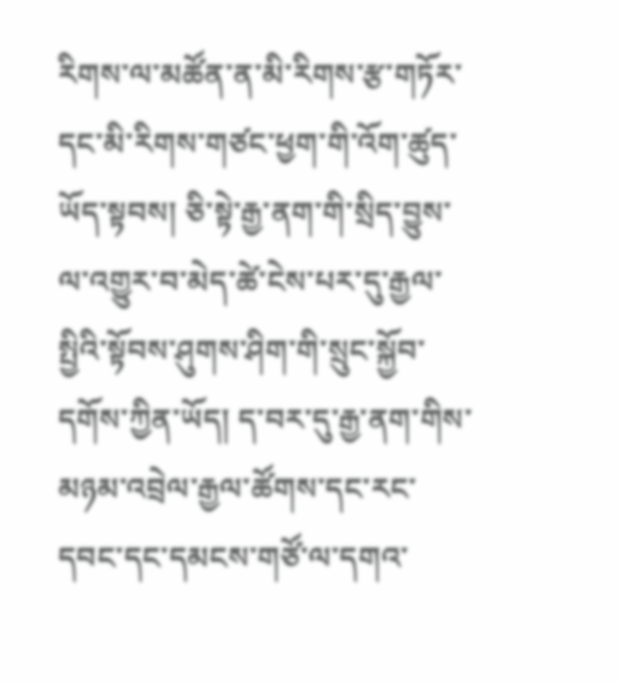རིགས་ལ་མཚོན་ན་མི་རིགས་རྩ་གཏོར་དང་མི་རིགས་གཙང་ཕྱག་གི་འོག་ཚུད་ཡོད་སྟབས། ཅི་སྟེ་རྒྱ་ནག་གི་སྲིད་བྱུས་ལ་འགྱུར་བ་མེད་ཚེ་ངེས་པར་དུ་རྒྱལ་སྤྱིའི་སྟོབས་ཤུགས་ཤིག་གི་སྲུང་སྐྱོབ་དགོས་ཀྱིན་ཡོད། ད་བར་དུ་རྒྱ་ནག་གིས་མཉམ་འབྲེལ་རྒྱལ་ཚོགས་དང་རང་དབང་དང་དམངས་གཙོ་ལ་དགའ་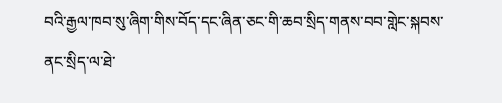བའི་རྒྱལ་ཁབ་སུ་ཞིག་གིས་བོད་དང་ཞིན་ཅང་གི་ཆབ་སྲིད་གནས་བབ་གླེང་སྐབས་ནང་སྲིད་ལ་ཐེ་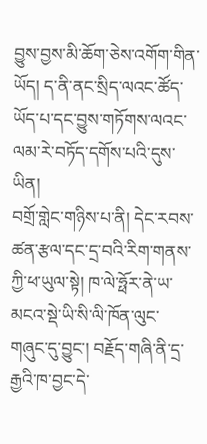བྱུས་བྱས་མི་ཆོག་ཅེས་འགོག་གིན་ཡོད། ད་ནི་ནང་སྲིད་ལའང་ཚོད་ཡོད་པ་དང་བྱུས་གཏོགས་ལའང་ལམ་རེ་བཏོད་དགོས་པའི་དུས་ཡིན།
བགྲོ་གླེང་གཉིས་པ་ནི། དེང་རབས་ཚན་རྩལ་དང་དྲ་བའི་རིག་གནས་ཀྱི་ཕ་ཡུལ་སྟེ། ཁ་ལེ་ཧྥོར་ནེ་ཡ་མངའ་སྡེ་ཡི་སི་ལི་ཁོན་ལུང་གཞུང་དུ་བྱུང་། བརྗོད་གཞི་ནི་དྲ་རྒྱའི་ཁ་བྱང་དེ་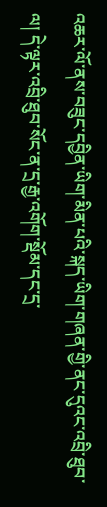འཆར་ལོ་ནས་བཟུང་དབྱིན་ཡིག་མིན་པའི་སྐད་ཡིག་གཞན་གྱི་ནང་དུའང་འབྲི་ཐུབ་ལ། དེ་ལྟར་འབྲི་ཐུབ་སོང་ན་དྲ་རྒྱ་འགོག་སྡོམ་དང་དྲ་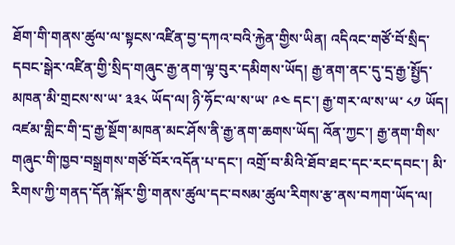ཐོག་གི་གནས་ཚུལ་ལ་སྟངས་འཛིན་བྱ་དཀའ་བའི་རྐྱེན་གྱིས་ཡིན། འདིའང་གཙོ་བོ་སྲིད་དབང་སྒེར་འཛིན་གྱི་སྲིད་གཞུང་རྒྱ་ནག་ལྟ་བུར་དམིགས་ཡོད། རྒྱ་ནག་ནང་དུ་དྲ་རྒྱ་སྤྱོད་མཁན་མི་གྲངས་ས་ཡ་ ༣༣༨ ཡོད་ལ། ཉི་ཧོང་ལ་ས་ཡ་ ༩༤ དང་། རྒྱ་གར་ལ་ས་ཡ་ ༨༡ ཡོད། འཛམ་གླིང་གི་དྲ་རྒྱ་སྔོག་མཁན་མང་ཤོས་ནི་རྒྱ་ནག་ཆགས་ཡོད། འོན་ཀྱང་། རྒྱ་ནག་གིས་གཞུང་གི་ཁྱབ་བསྒྲགས་གཙོ་བོར་འདོན་པ་དང་། འགྲོ་བ་མིའི་ཐོབ་ཐང་དང་རང་དབང་། མི་རིགས་ཀྱི་གནད་དོན་སྐོར་གྱི་གནས་ཚུལ་དང་བསམ་ཚུལ་རིགས་རྩ་ནས་བཀག་ཡོད་ལ།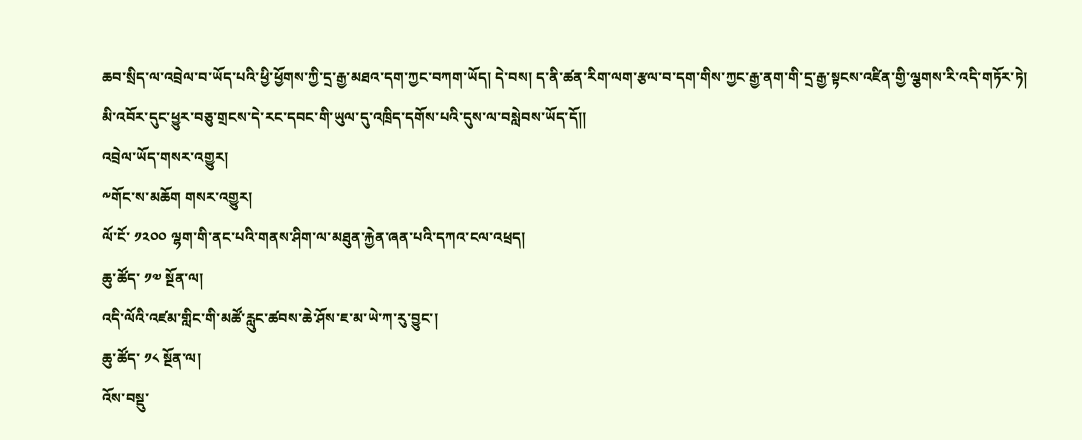ཆབ་སྲིད་ལ་འབྲེལ་བ་ཡོད་པའི་ཕྱི་ཕྱོགས་ཀྱི་དྲ་རྒྱ་མཐའ་དག་ཀྱང་བཀག་ཡོད། དེ་བས། ད་ནི་ཚན་རིག་ལག་རྩལ་བ་དག་གིས་ཀྱང་རྒྱ་ནག་གི་དྲ་རྒྱ་སྟངས་འཛིན་གྱི་ལྕགས་རི་འདི་གཏོར་ཏེ། མི་འབོར་དུང་ཕྱུར་བཅུ་གྲངས་དེ་རང་དབང་གི་ཡུལ་དུ་འཁྲིད་དགོས་པའི་དུས་ལ་བསླེབས་ཡོད་དོ།།
འབྲེལ་ཡོད་གསར་འགྱུར།
༸གོང་ས་མཆོག གསར་འགྱུར།
ལོ་ངོ་ ༡༢༠༠ ལྷག་གི་ནང་པའི་གནས་ཤིག་ལ་མཐུན་རྐྱེན་ཞན་པའི་དཀའ་ངལ་འཕྲད།
ཆུ་ཚོད་ ༡༧ སྔོན་ལ།
འདི་ལོའི་འཛམ་གླིང་གི་མཚོ་རླུང་ཚབས་ཆེ་ཤོས་ཇ་མ་ཡེ་ཀ་རུ་བྱུང་།
ཆུ་ཚོད་ ༡༨ སྔོན་ལ།
འོས་བསྡུ་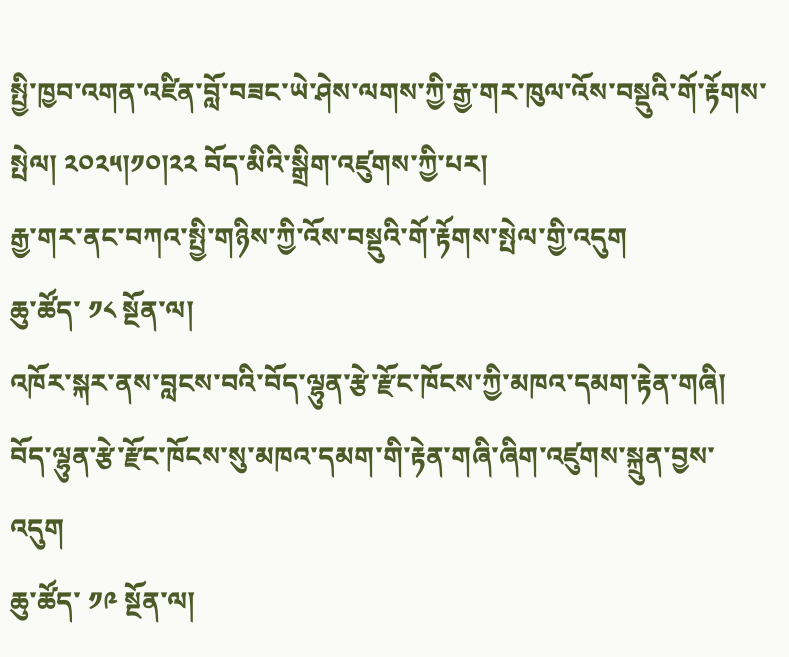སྤྱི་ཁྱབ་འགན་འཛིན་བློ་བཟང་ཡེ་ཤེས་ལགས་ཀྱི་རྒྱ་གར་ཁུལ་འོས་བསྡུའི་གོ་རྟོགས་སྤེལ། ༢༠༢༥།༡༠།༢༢ བོད་མིའི་སྒྲིག་འཛུགས་ཀྱི་པར།
རྒྱ་གར་ནང་བཀའ་སྤྱི་གཉིས་ཀྱི་འོས་བསྡུའི་གོ་རྟོགས་སྤེལ་གྱི་འདུག
ཆུ་ཚོད་ ༡༨ སྔོན་ལ།
འཁོར་སྐར་ནས་བླངས་བའི་བོད་ལྷུན་རྩེ་རྫོང་ཁོངས་ཀྱི་མཁའ་དམག་རྟེན་གཞི།
བོད་ལྷུན་རྩེ་རྫོང་ཁོངས་སུ་མཁའ་དམག་གི་རྟེན་གཞི་ཞིག་འཛུགས་སྐྲུན་བྱས་འདུག
ཆུ་ཚོད་ ༡༩ སྔོན་ལ།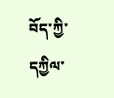བོད་ཀྱི་དཀྱིལ་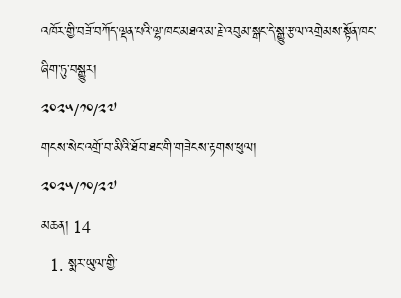འཁོར་གྱི་བཟོ་བཀོད་ལྡན་པའི་ལྷ་ཁང་མཐའ་མ་རྗེ་འབུམ་སྒང་དེ་སྒྱུ་རྩལ་འགྲེམས་སྟོན་ཁང་ཞིག་ཏུ་བསྒྱུར།
༢༠༢༥/༡༠/༢༧
གངས་སེང་འགྲོ་བ་མིའི་ཐོབ་ཐང་གི་གཟེངས་རྟགས་ཕུལ།
༢༠༢༥/༡༠/༢༧
མཆན། 14
  1. སྨར་ཡུལ་གྱི་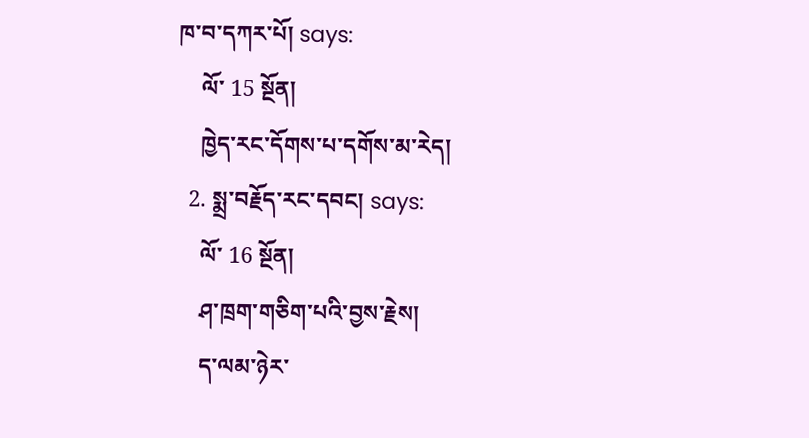ཁ་བ་དཀར་པོ། says:
    ལོ་ 15 སྔོན།
    ཁྱེད་རང་དོགས་པ་དགོས་མ་རེད།
  2. སྨྲ་བརྗོད་རང་དབང། says:
    ལོ་ 16 སྔོན།
    ཤ་ཁྲག་གཅིག་པའི་བྱས་རྗེས།
    ད་ལམ་ཉེར་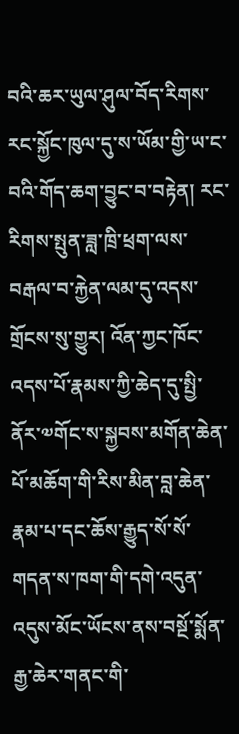བའི་ཆར་ཡུལ་ཤུལ་བོད་རིགས་རང་སྐྱོང་ཁུལ་དུ་ས་ཡོམ་གྱི་ཡ་ང་བའི་གོད་ཆག་བྱུང་བ་བརྟེན། རང་རིགས་སྤུན་ཟླ་ཁྲི་ཕྲག་ལས་བརྒལ་བ་རྐྱེན་ལམ་དུ་འདས་གྲོངས་སུ་གྱུར། འོན་ཀྱང་ཁོང་འདས་པོ་རྣམས་ཀྱི་ཆེད་དུ་སྤྱི་ནོར་༧གོང་ས་སྐྱབས་མགོན་ཆེན་པོ་མཆོག་གི་རིས་མིན་བླ་ཆེན་རྣམ་པ་དང་ཆོས་རྒྱུད་སོ་སོ་གདན་ས་ཁག་གི་དགེ་འདུན་འདུས་མོང་ཡོངས་ནས་བསྔོ་སྨོན་རྒྱ་ཆེར་གནང་གི་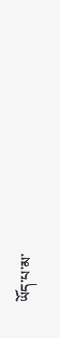ཡོད་པ་མ་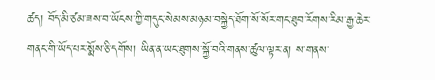ཆ༹ད། བོད་མི་ཅ༹མ་ཟས་བ་ཡོངས་ཀྱི་གདུང་སེམས་མཉམ་བསྐྱེད་ཐོག་སོ་སོར་གང་ཐུབ་རོགས་རིམ་རྒྱ་ཆེར་གནང་གི་ཡོད་པར་སྨོས་ཅི་དགོས། ཡིན་ན་ཡང་ཐུགས་སྐྱོ་བའི་གནས་ཚུལ་ལྟར་ན། ས་གནས་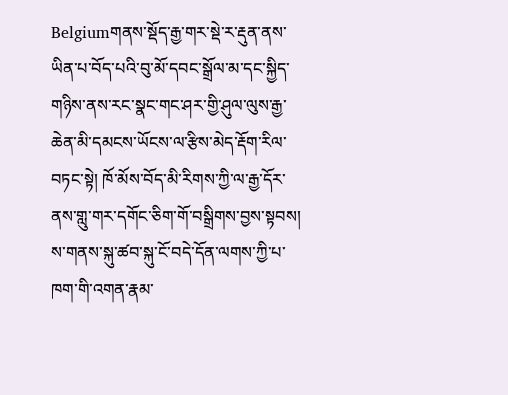Belgiumགནས་སྡོད་རྒྱ་གར་སྡེ་ར་རྡུན་ནས་ཡིན་པ་བོད་པའི་བུ་མོ་དབང་སྒྲོལ་མ་དང་སྐྱིད་གཉིས་ནས་རང་སྣང་གང་ཤར་གྱི་ཤུལ་ལུས་རྒྱ་ཆེན་མི་དམངས་ཡོངས་ལ་རྩིས་མེད་རྡོག་རིལ་བཏང་སྟེ། ཁོ་མོས་བོད་མི་རིགས་ཀྱི་ལ་རྒྱ་དོར་ནས་གླུ་གར་དགོང་ཅིག་གོ་བསྒྲིགས་བྱས་སྟབས། ས་གནས་སྐུ་ཆ༹བ་སྐུ་ངོ་བདེ་དོན་ལགས་ཀྱི་པ་ཁག་གི་འགན་རྣམ་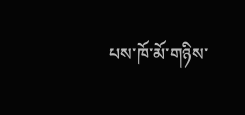པས་ཁོ་མོ་གཉིས་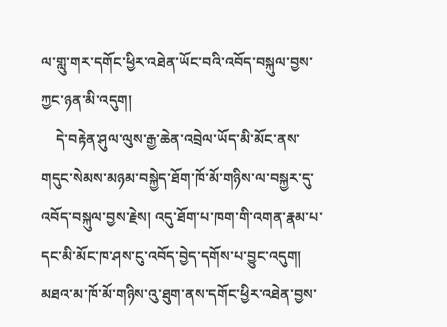ལ་གླུ་གར་དགོང་ཕྱིར་འཐེན་ཡོང་བའི་འབོད་བསྐུལ་བྱས་ཀྱང་ཉན་མི་འདུག།
    དེ་བརྟེན་ཤུལ་ལུས་རྒྱ་ཆེན་འབྲེལ་ཡོད་མི་མོང་ནས་གདུང་སེམས་མཉམ་བསྐྱེད་ཐོག་ཁོ་མོ་གཉིས་ལ་བསྐྱར་དུ་འབོད་བསྐུལ་བྱས་རྗེས། འདུ་ཐོག་པ་ཁག་གི་འགན་རྣམ་པ་དང་མི་མོང་ཁ་ཤས་ངུ་འབོད་བྱེད་དགོས་པ་བྱུང་འདུག། མཐའ་མ་ཁོ་མོ་གཉིས་འུ་ཐུག་ནས་དགོང་ཕྱིར་འཐེན་བྱས་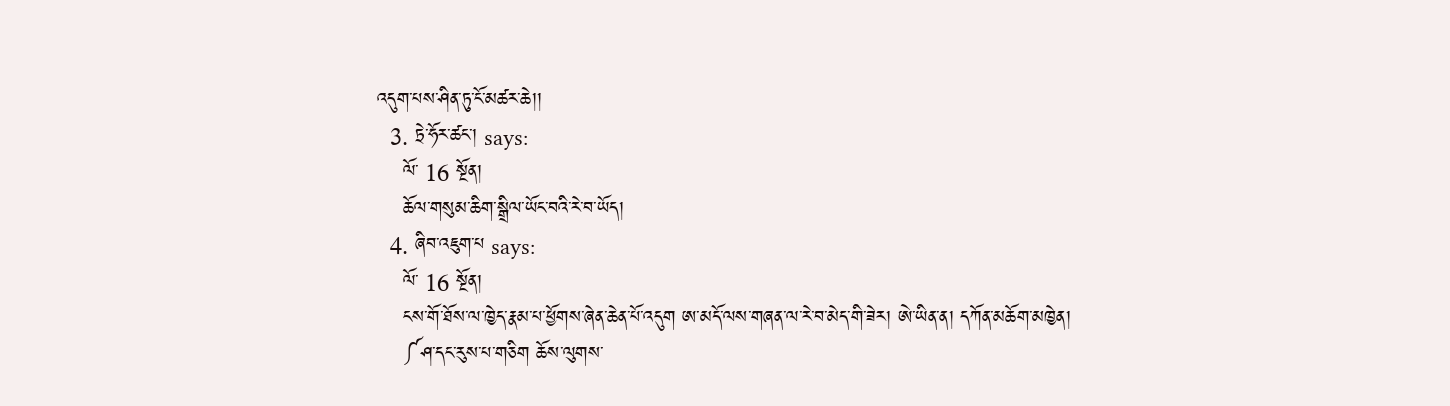འདུག་པས་ཤིན་ཏུ་ངོ་མཆ༹ར་ཆེ།།
  3. ཏྲེ་ཧོར་ཚང་། says:
    ལོ་ 16 སྔོན།
    ཆོལ་གསུམ་ཆིག་སྒྲིལ་ཡོང་བའི་རེ་བ་ཡོད།
  4. ཞིབ་འཇུག་པ says:
    ལོ་ 16 སྔོན།
    ངས་གོ་ཐོས་ལ་ཁྱེད་རྣམ་པ་ཕྱོགས་ཞེན་ཆེན་པོ་འདུག ཨ་མདོ་ལས་གཞན་ལ་རེ་བ་མེད་གི་ཟེར། ཨེ་ཡིན་ན། དཀོན་མཆོག་མཁྱེན།
    ༼ཤ་དང་རུས་པ་གཅིག ཆོས་ལུགས་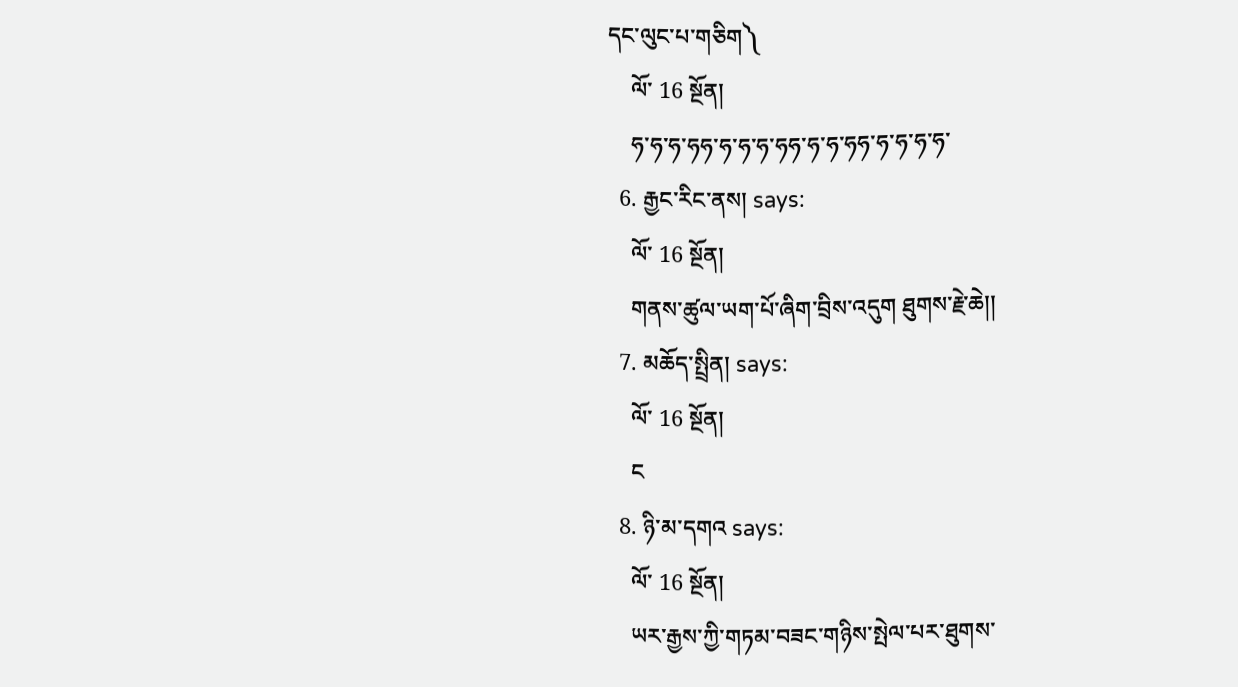དང་ལུང་པ་གཅིག༽
    ལོ་ 16 སྔོན།
    ཧ་ཧ་ཧ་ཧཧ་ཧ་ཧ་ཧ་ཧཧ་ཧ་ཧ་ཧཧ་ཧ་ཧ་ཧ་ཧ་
  6. རྒྱང་རིང་ནས། says:
    ལོ་ 16 སྔོན།
    གནས་ཚུལ་ཡག་པོ་ཞིག་བྲིས་འདུག ཐུགས་རྗེ་ཆེ།།
  7. མཆོད་སྤྲིན། says:
    ལོ་ 16 སྔོན།
    ང
  8. ཉི་མ་དགའ says:
    ལོ་ 16 སྔོན།
    ཡར་རྒྱས་ཀྱི་གཏམ་བཟང་གཉིས་སྤེལ་པར་ཐུགས་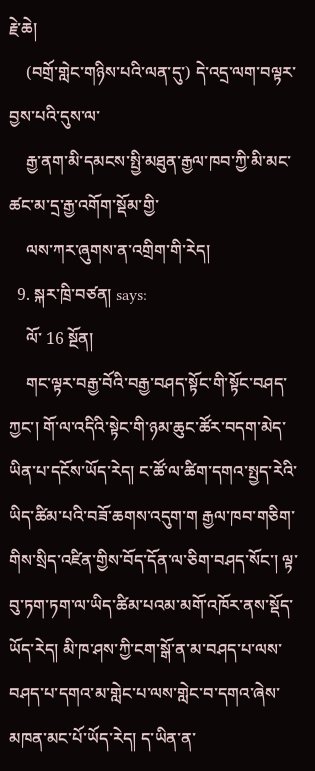རྗེ་ཆེ།
    (བགྲོ་གླེང་གཉིས་པའི་ལན་དུ་) དེ་འདྲ་ལག་བལྟར་བྱས་པའི་དུས་ལ་
    རྒྱ་ནག་མི་དམངས་སྤྱི་མཐུན་རྒྱལ་ཁབ་ཀྱི་མི་མང་ཚང་མ་དྲ་རྒྱ་འགོག་སྡོམ་གྱི་
    ལས་ཀར་ཞུགས་ན་འགྲིག་གི་རེད།
  9. སྐར་ཁྲི་བཙན། says:
    ལོ་ 16 སྔོན།
    གང་ལྟར་བརྒྱ་བོའི་བརྒྱ་བཤད་སྟོང་གི་སྟོང་བཤད་ཀྱང་། གོ་ལ་འདིའི་སྟེང་གི་ཉམ་ཆུང་ཚོར་བདག་མེད་ཡིན་པ་དངོས་ཡོད་རེད། ང་ཚོ་ལ་ཚིག་དགའ་སྤྱད་རེའི་ཡིད་ཚིམ་པའི་བཟོ་ཆགས་འདུག་ག རྒྱལ་ཁབ་གཅིག་གིས་སྲིད་འཛིན་གྱིས་བོད་དོན་ལ་ཅིག་བཤད་སོང་། ལྟ་བུ་ཏག་ཏག་ལ་ཡིད་ཚིམ་པའམ་མགོ་འཁོར་ནས་སྡོད་ཡོད་རེད། མི་ཁ་ཤས་ཀྱི་ངག་སྒོ་ན་མ་བཤད་པ་ལས་བཤད་པ་དགའ་མ་གླེང་པ་ལས་གླེང་བ་དགའ་ཞེས་མཁན་མང་པོ་ཡོད་རེད། ད་ཡིན་ན་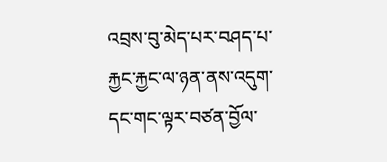འབྲས་བུ་མེད་པར་བཤད་པ་རྐྱང་རྐྱང་ལ་ཉན་ནས་འདུག་དང་གང་ལྟར་བཙན་བྱོལ་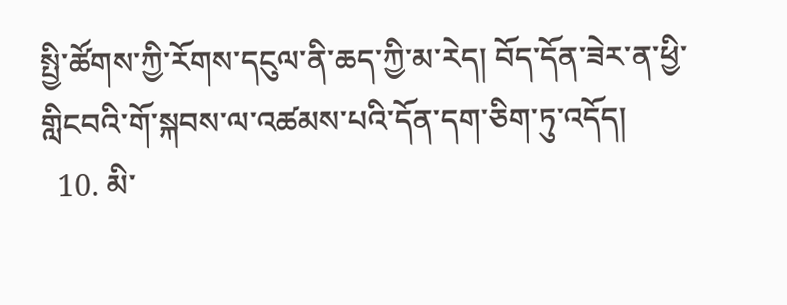སྤྱི་ཚོགས་ཀྱི་རོགས་དངུལ་ནི་ཆད་ཀྱི་མ་རེད། བོད་དོན་ཟེར་ན་ཕྱི་གླིངབའི་གོ་སྐབས་ལ་འཚམས་པའི་དོན་དག་ཅིག་ཏུ་འདོད།
  10. མི་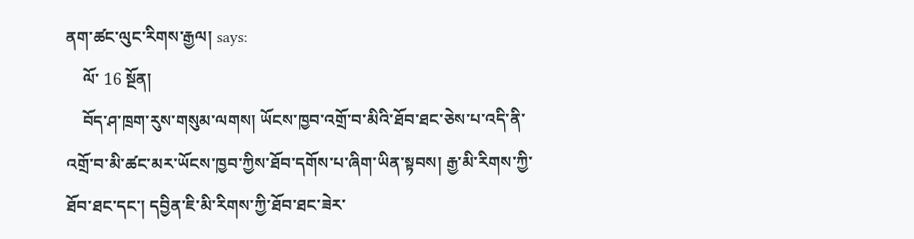ནག་ཚང་ལུང་རིགས་རྒྱལ། says:
    ལོ་ 16 སྔོན།
    བོད་ཤ་ཁྲག་རུས་གསུམ་ལགས། ཡོངས་ཁྱབ་འགྲོ་བ་མིའི་ཐོབ་ཐང་ཅེས་པ་འདི་ནི་འགྲོ་བ་མི་ཚང་མར་ཡོངས་ཁྱབ་ཀྱིས་ཐོབ་དགོས་པ་ཞིག་ཡིན་སྟབས། རྒྱ་མི་རིགས་ཀྱི་ཐོབ་ཐང་དང་། དབྱིན་ཇི་མི་རིགས་ཀྱི་ཐོབ་ཐང་ཟེར་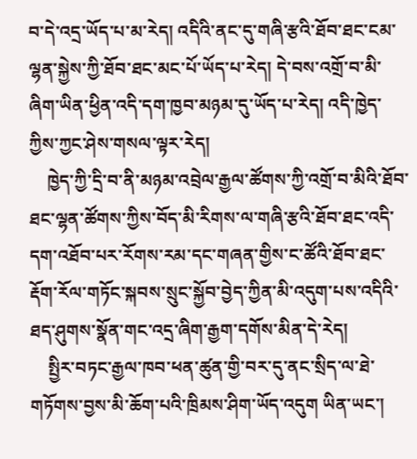བ་དེ་འདྲ་ཡོད་པ་མ་རེད། འདིའི་ནང་དུ་གཞི་རྩའི་ཐོབ་ཐང་ངམ་ལྷན་སྐྱེས་ཀྱི་ཐོབ་ཐང་མང་པོ་ཡོད་པ་རེད། དེ་བས་འགྲོ་བ་མི་ཞིག་ཡིན་ཕྱིན་འདི་དག་ཁྱབ་མཉམ་དུ་ཡོད་པ་རེད། འདི་ཁྱེད་ཀྱིས་ཀྱང་ཤེས་གསལ་ལྟར་རེད།
    ཁྱེད་ཀྱི་དྲི་བ་ནི་མཉམ་འབྲེལ་རྒྱལ་ཚོགས་ཀྱི་འགྲོ་བ་མིའི་ཐོབ་ཐང་ལྷན་ཚོགས་ཀྱིས་བོད་མི་རིགས་ལ་གཞི་རྩའི་ཐོབ་ཐང་འདི་དག་འཐོབ་པར་རོགས་རམ་དང་གཞན་གྱིས་ང་ཚོའི་ཐོབ་ཐང་རྡོག་རོལ་གཏོང་སྐབས་སྲུང་སྐྱོབ་བྱེད་ཀྱིན་མི་འདུག་པས་འདིའི་ཐད་ཤུགས་སྣོན་གང་འདྲ་ཞིག་རྒྱག་དགོས་མིན་དེ་རེད།
    སྤྱིར་བཏང་རྒྱལ་ཁབ་ཕན་ཚུན་གྱི་བར་དུ་ནང་སྲིད་ལ་ཐེ་གཏོགས་བྱས་མི་ཆོག་པའི་ཁྲིམས་ཤིག་ཡོད་འདུག ཡིན་ཡང་།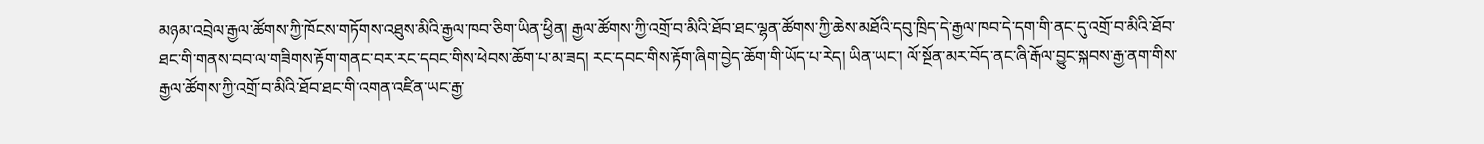མཉམ་འབྲེལ་རྒྱལ་ཚོགས་ཀྱི་ཁོངས་གཏོགས་འཐུས་མིའི་རྒྱལ་ཁབ་ཅིག་ཡིན་ཕྱིན། རྒྱལ་ཚོགས་ཀྱི་འགྲོ་བ་མིའི་ཐོབ་ཐང་ལྷན་ཚོགས་ཀྱི་ཆེས་མཐོའི་དབུ་ཁྲིད་དེ་རྒྱལ་ཁབ་དེ་དག་གི་ནང་དུ་འགྲོ་བ་མིའི་ཐོབ་ཐང་གི་གནས་བབ་ལ་གཟིགས་རྟོག་གནང་བར་རང་དབང་གིས་ཕེབས་ཆོག་པ་མ་ཟད། རང་དབང་གིས་རྟོག་ཞིག་བྱེད་ཆོག་གི་ཡོད་པ་རེད། ཡིན་ཡང་། ལོ་སྔོན་མར་བོད་ནང་ཞི་རྒོལ་བྱུང་སྐབས་རྒྱ་ནག་གིས་རྒྱལ་ཚོགས་ཀྱི་འགྲོ་བ་མིའི་ཐོབ་ཐང་གི་འགན་འཛིན་ཡང་རྒྱ་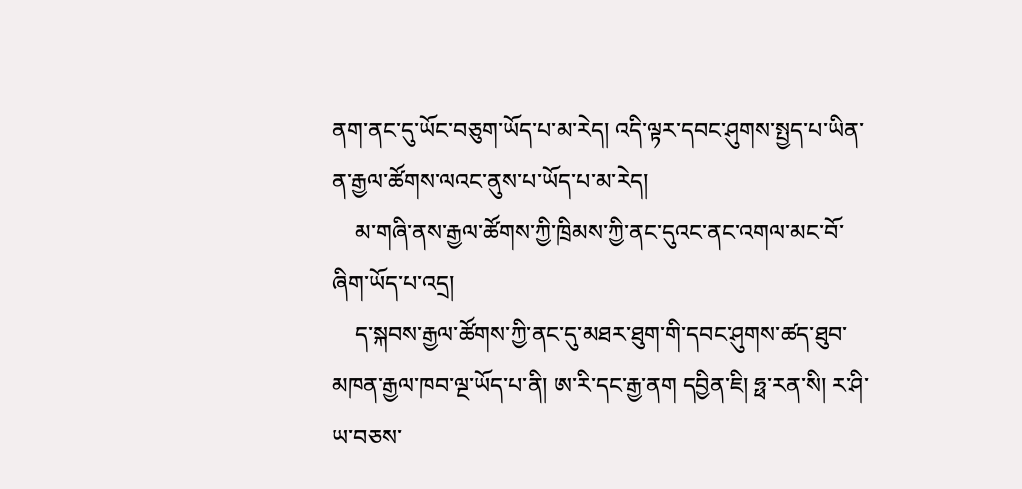ནག་ནང་དུ་ཡོང་བཅུག་ཡོད་པ་མ་རེད། འདི་ལྟར་དབང་ཤུགས་སྤྱད་པ་ཡིན་ན་རྒྱལ་ཚོགས་ལའང་ནུས་པ་ཡོད་པ་མ་རེད།
    མ་གཞི་ནས་རྒྱལ་ཚོགས་ཀྱི་ཁྲིམས་ཀྱི་ནང་དུའང་ནང་འགལ་མང་བོ་ཞིག་ཡོད་པ་འདྲ།
    ད་སྐབས་རྒྱལ་ཚོགས་ཀྱི་ནང་དུ་མཐར་ཐུག་གི་དབང་ཤུགས་ཚད་ཐུབ་མཁན་རྒྱལ་ཁབ་ལྔ་ཡོད་པ་ནི། ཨ་རི་དང་རྒྱ་ནག དབྱིན་ཇི། ཧྥ་རན་སི། ར་ཤི་ཡ་བཅས་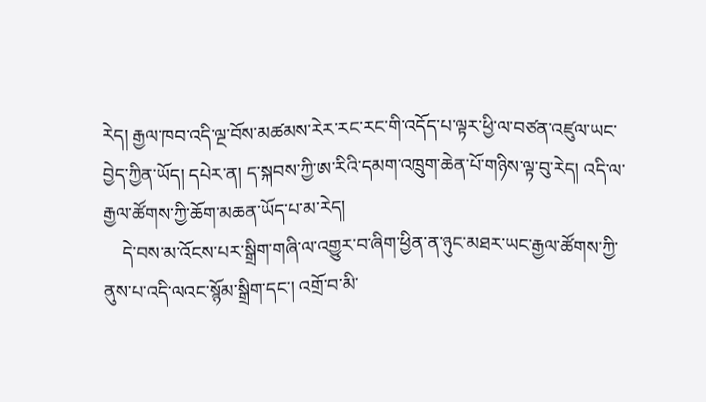རེད། རྒྱལ་ཁབ་འདི་ལྔ་བོས་མཚམས་རེར་རང་རང་གི་འདོད་པ་ལྟར་ཕྱི་ལ་བཙན་འཛུལ་ཡང་བྱེད་ཀྱིན་ཡོད། དཔེར་ན། ད་སྐབས་ཀྱི་ཨ་རིའི་དམག་འཁྲུག་ཆེན་པོ་གཉིས་ལྟ་བུ་རེད། འདི་ལ་རྒྱལ་ཚོགས་ཀྱི་ཆོག་མཆན་ཡོད་པ་མ་རེད།
    དེ་བས་མ་འོངས་པར་སྒྲིག་གཞི་ལ་འགྱུར་བ་ཞིག་ཕྱིན་ན་ཉུང་མཐར་ཡང་རྒྱལ་ཚོགས་ཀྱི་ནུས་པ་འདི་ལའང་སྙོམ་སྒྲིག་དང་། འགྲོ་བ་མི་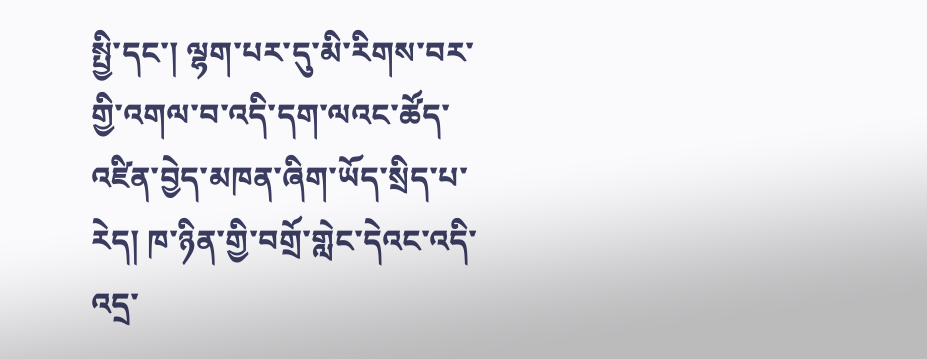སྤྱི་དང་། ལྷག་པར་དུ་མི་རིགས་བར་གྱི་འགལ་བ་འདི་དག་ལའང་ཚོད་འཛིན་བྱེད་མཁན་ཞིག་ཡོད་སྲིད་པ་རེད། ཁ་ཉིན་གྱི་བགྲོ་གླེང་དེའང་འདི་འདྲ་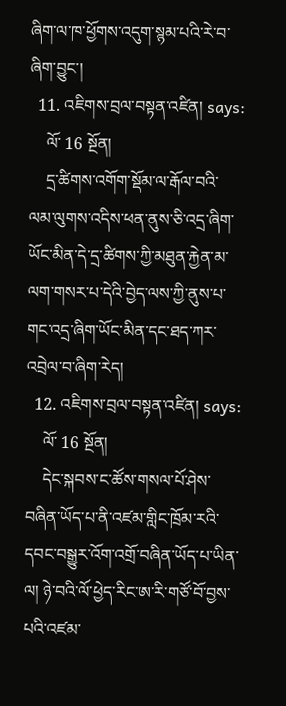ཞིག་ལ་ཁ་ཕྱོགས་འདུག་སྙམ་པའི་རེ་བ་ཞིག་བྱུང་།
  11. འཇིགས་བྲལ་བསྟན་འཛིན། says:
    ལོ་ 16 སྔོན།
    དྲ་ཚིགས་འགོག་སྡོམ་ལ་རྒོལ་བའི་ལམ་ལུགས་འདིས་ཕན་ནུས་ཅི་འདྲ་ཞིག་ཡོང་མིན་དེ་དྲ་ཚིགས་ཀྱི་མཐུན་རྐྱེན་མ་ལག་གསར་པ་དེའི་བྱེད་ལས་ཀྱི་ནུས་པ་གང་འདྲ་ཞིག་ཡོང་མིན་དང་ཐད་ཀར་འབྲེལ་བ་ཞིག་རེད།
  12. འཇིགས་བྲལ་བསྟན་འཛིན། says:
    ལོ་ 16 སྔོན།
    དེང་སྐབས་ང་ཚོས་གསལ་པོ་ཤེས་བཞིན་ཡོད་པ་ནི་འཛམ་གླིང་ཁྲོམ་རའི་དབང་བསྒྱུར་འོག་འགྲོ་བཞིན་ཡོད་པ་ཡིན་ལ། ཉེ་བའི་ལོ་ཕྱེད་རིང་ཨ་རི་གཙོ་བོ་བྱས་པའི་འཛམ་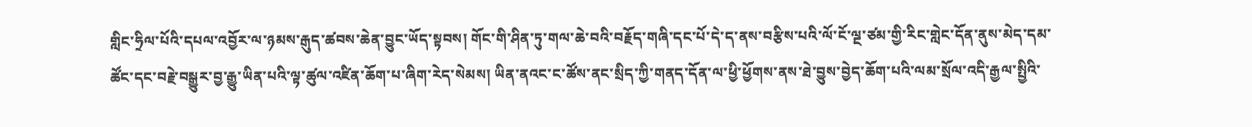གླིང་ཧྲིལ་པོའི་དཔལ་འབྱོར་ལ་ཉམས་རྒུད་ཚབས་ཆེན་བྱུང་ཡོད་སྟབས། གོང་གི་ཤིན་ཏུ་གལ་ཆེ་བའི་བརྗོད་གཞི་དང་པོ་དེ་ད་ནས་བརྩིས་པའི་ལོ་ངོ་ལྔ་ཙམ་གྱི་རིང་གླེང་དོན་ནུས་མེད་དམ་ཚོང་དང་བརྗེ་བསྒྱུར་བྱ་རྒྱུ་ཡིན་པའི་ལྟ་ཚུལ་འཛིན་ཆོག་པ་ཞིག་རེད་སེམས། ཡིན་ནའང་ང་ཚོས་ནང་སྲིད་ཀྱི་གནད་དོན་ལ་ཕྱི་ཕྱོགས་ནས་ཐེ་བྱུས་བྱེད་ཆོག་པའི་ལམ་སྲོལ་འདི་རྒྱལ་སྤྱིའི་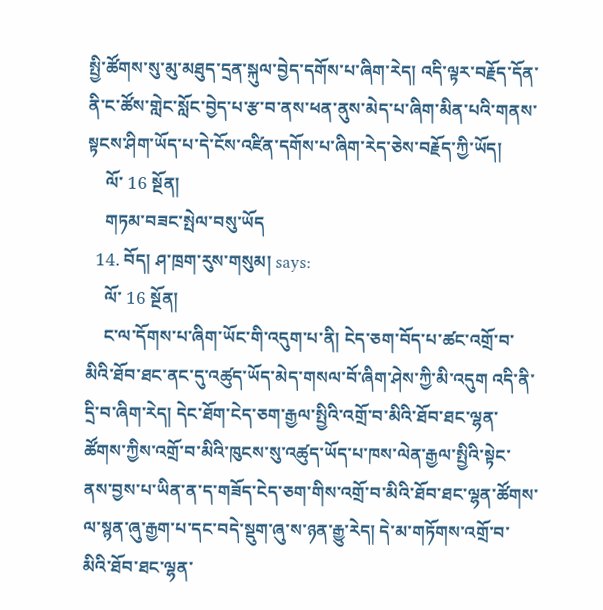སྤྱི་ཚོགས་སུ་མུ་མཐུད་དྲན་སྐུལ་བྱེད་དགོས་པ་ཞིག་རེད། འདི་ལྟར་བརྗོད་དོན་ནི་ང་ཚོས་གླེང་སློང་བྱེད་པ་རྩ་བ་ནས་ཕན་ནུས་མེད་པ་ཞིག་མིན་པའི་གནས་སྟངས་ཤིག་ཡོད་པ་དེ་ངོས་འཛིན་དགོས་པ་ཞིག་རེད་ཅེས་བརྗོད་ཀྱི་ཡོད།
    ལོ་ 16 སྔོན།
    གཏམ་བཟང་སྤེལ་བསུ་ཡོད
  14. བོད། ཤ་ཁྲག་རུས་གསུམ། says:
    ལོ་ 16 སྔོན།
    ང་ལ་དོགས་པ་ཞིག་ཡོང་གི་འདུག་པ་ནི། ངེད་ཅག་བོད་པ་ཚང་འགྲོ་བ་མིའི་ཐོབ་ཐང་ནང་དུ་འཚུད་ཡོད་མེད་གསལ་བོ་ཞིག་ཤེས་ཀྱི་མི་འདུག འདི་ནི་དྲི་བ་ཞིག་རེད། དེང་ཐོག་ངེད་ཅག་རྒྱལ་སྤྱིའི་འགྲོ་བ་མིའི་ཐོབ་ཐང་ལྷན་ཚོགས་ཀྱིས་འགྲོ་བ་མིའི་ཁུངས་སུ་འཚུད་ཡོད་པ་ཁས་ལེན་རྒྱལ་སྤྱིའི་སྟེང་ནས་བྱས་པ་ཡིན་ན་ད་གཟོད་ངེད་ཅག་གིས་འགྲོ་བ་མིའི་ཐོབ་ཐང་ལྷན་ཚོགས་ལ་སྙན་ཞུ་རྒྱག་པ་དང་བདེ་སྡུག་ཞུ་ས་ཉན་རྒྱུ་རེད། དེ་མ་གཏོགས་འགྲོ་བ་མིའི་ཐོབ་ཐང་ལྷན་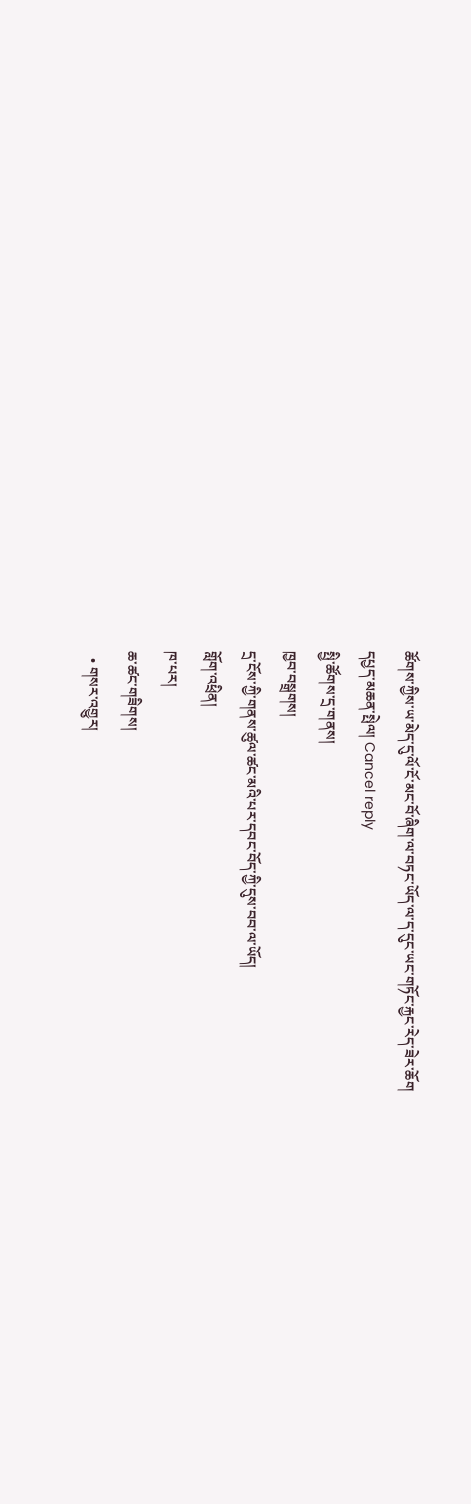ཚོགས་ཀྱིས་ཡ་མེད་དུ་ལོ་ངོ་མང་བོ་ཞིག་ལ་བཏང་ཡོད་ལ་ད་དུང་ཡང་གཏོང་རྐྱང་རེད་ཟེར་ཆོག
དཔྱད་མཆན་སྤེལ། Cancel reply
སྤྱི་ཚོགས་དྲ་གནས།
ཁྱབ་བསྒྲགས།
དྲ་ངོས་ཀྱི་གནས་ཚུལ་ཚང་མའི་པར་དབང་བོད་ཀྱི་དུས་བབ་ལ་ཡོད།
གློག་འཕྲིན།
ཁ་པར།
ཆ་ཚང་གཟིགས།
  • གསར་འགྱུར།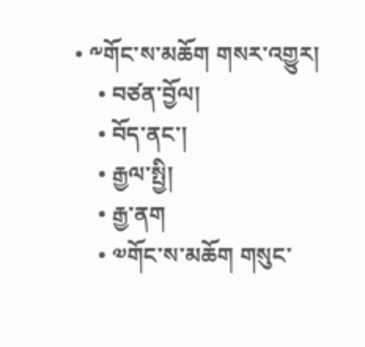• ༸གོང་ས་མཆོག གསར་འགྱུར།
    • བཙན་བྱོལ།
    • བོད་ནང་།
    • རྒྱལ་སྤྱི།
    • རྒྱ་ནག
    • ༧གོང་ས་མཆོག གསུང་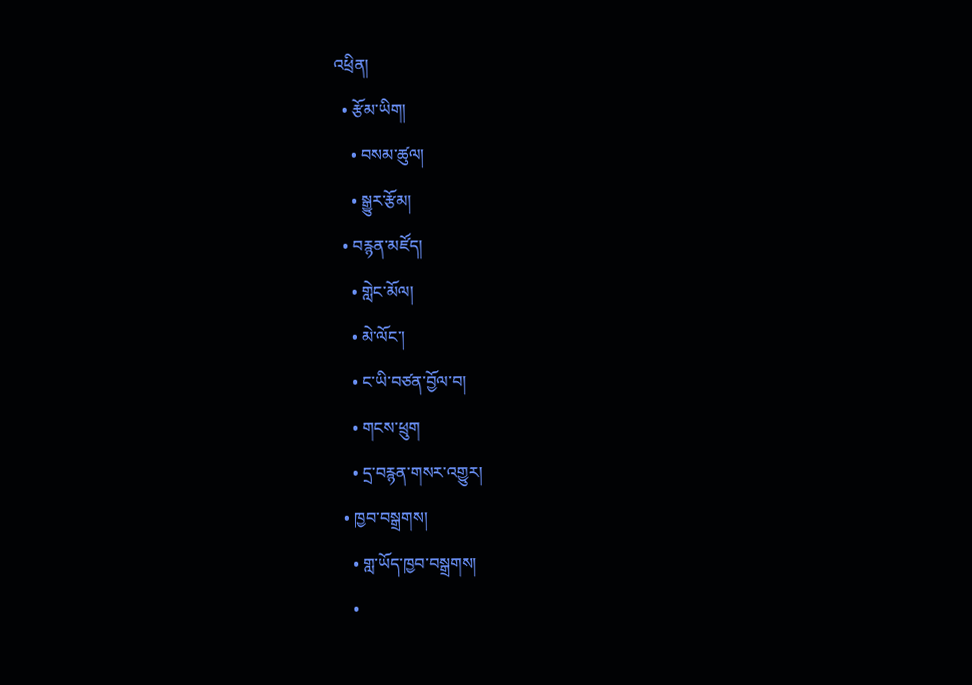འཕྲིན།
  • རྩོམ་ཡིག།
    • བསམ་ཚུལ།
    • སྒྱུར་རྩོམ།
  • བརྙན་མཛོད།
    • གླེང་མོལ།
    • མེ་ལོང་།
    • ང་ཡི་བཙན་བྱོལ་བ།
    • གངས་ཕྲུག
    • དྲ་བརྙན་གསར་འགྱུར།
  • ཁྱབ་བསྒྲགས།
    • གླ་ཡོད་ཁྱབ་བསྒྲགས།
    •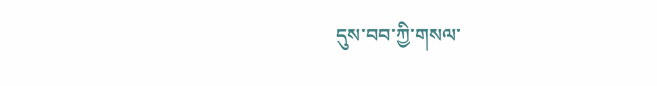དུས་བབ་ཀྱི་གསལ་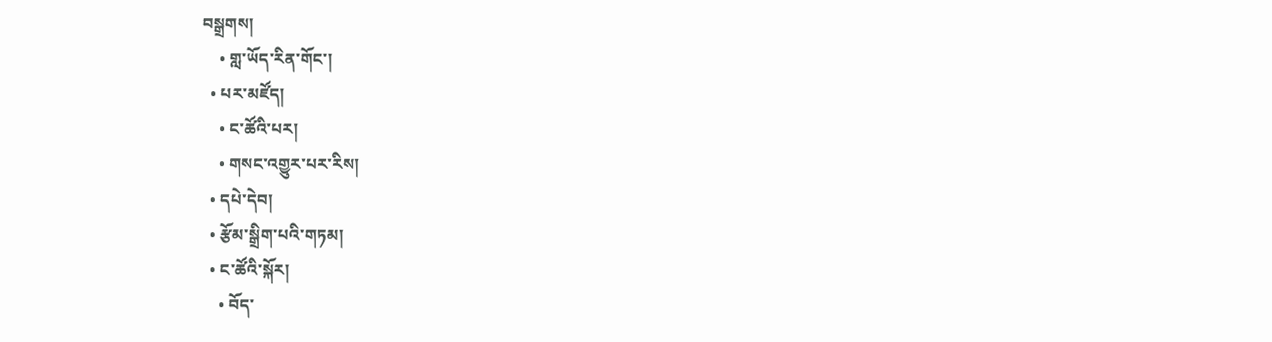བསྒྲགས།
    • གླ་ཡོད་རིན་གོང་།
  • པར་མཛོད།
    • ང་ཚོའི་པར།
    • གསང་འགྱུར་པར་རིས།
  • དཔེ་དེབ།
  • རྩོམ་སྒྲིག་པའི་གཏམ།
  • ང་ཚོའི་སྐོར།
    • བོད་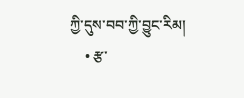ཀྱི་དུས་བབ་ཀྱི་བྱུང་རིམ།
    • རྩ་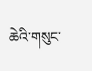ཆེའི་གསུང་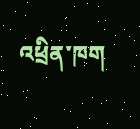འཕྲིན་ཁག